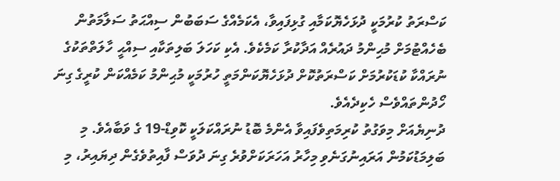ކަސްރަތު ކުރުމަކީ ދުޅަހެޔޮކަމާއި ގުޅިފައިވާ، އެކަމެއްގެ ސަބަބުން ސިއްޙަތު ސަލާމަތުން ބެހެއްޓުމަށް މުޙިންމު ދައުރެއް އަދާކުރާ ކަމެކެވެ. އެކި ކަހަލަ ބަލިތަކާއި ސިއްޙީ ހާލަތްތަކުގެ ނުރައްކާ ކުޑަކުރުމަށް ކަސްރަތުކޮށް ދުޅަހެޔޮކަންމަތީ ހުރުމަކީ މުޙިންމު ކަމެއްކަން ކުރީގެ ގިނަ ހޯދުންތައްވެސް ހެކިދެއެވެ.
ދުނިޔެއަށް މިވަގުތު ކުރިމަތިވެފައިވާ އެންމެ ބޮޑު ނުރައްކަލަކީ ކޮވިޑް-19 ގެ ވަބާއެވެ. މި ބަލިމަޑުކަމުން އަރައިނުގަނެވި މިހާރު އަހަރަކަށްވުރެ ގިނަ ދުވަސް ފާއިތުވެގެން ދިޔައިރު، މި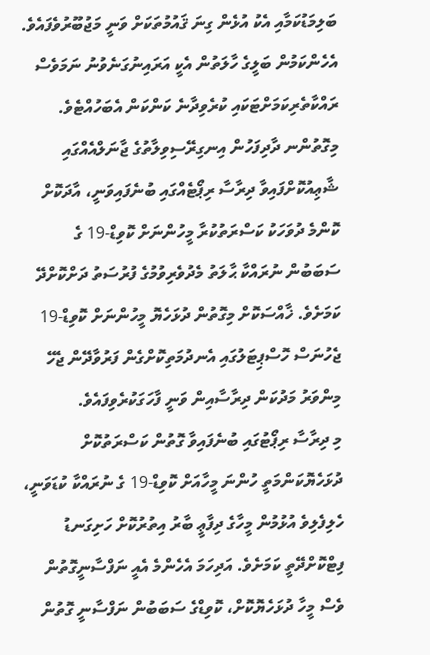ބަލިމަޑުކަމާއި އެކު އުޅެން ގިނަ ޤައުމުތަކަށް ވަނީ މަޖުބޫރުވެފައެވެ. އެހެންކަމުން ބަލީގެ ހާލަތުން އެކީ އަރައިނުގަނެވުނު ނަމަވެސް ރައްކާތެރިކަމަށްޓަކައި ކުރެވިދާނެ ކަންކަން އެބަހުއްޓެވެ.
މިގޮތުންނ ދާދިފަހުން އިނގިރޭސިވިލާތުގެ ޖާނަލްއެއްގައި ޝާޢިއުކޮށްފައިވާ ދިރާސާ ރިޕޯޓެއްގައި ބުނެފައިވަނީ، އާދަކޮށް ކޮންމެ ދުވަހަކު ކަސްރަތުކުރާ މީހުންނަށް ކޮވިޑް-19 ގެ ސަބަބުން ނުރައްކާ ޙާލަތު މެދުވެރިވުމުގެ ފުރުސަތު ދަށްކޮށްދޭ ކަމަށެވެ. ޚާއްސަކޮށް މިގޮތުން ދުޅަހެޔޮ މީހުންނަށް ކޮވިޑް-19 ޖެހުނަސް ހޮސްޕިޓަލުގައި އެނދުމަތިކޮށްގެން ފަރުވާދޭން ޖެހޭ މިންވަރު މަދުކަން ދިރާސާއިން ވަނީ ފާހަގަކުރެވިފައެވެ.
މި ދިރާސާ ރިޕޯޓުގައި ބުނެފައިވާ ގޮތުން ކަސްރަތުކޮށް ދުޅަހެޔޮކަންމަތީ ހުންނަ މީހާއަށް ކޮވިޑް-19 ގެ ނުރައްކާ ކުޑަވަނީ، ހެލިފެލިވެ އުޅުމުން މީހާގެ ދިފާޢީ ބާރު އިތުރުކޮށް ހަށިގަނޑު ފިޓްކޮށްދޭތީ ކަމަށެވެ. އަދިހަމަ އެހެންމެ އެއީ ނަފްސާނީގޮތުން ވެސް މީހާ ދުޅަހެޔޮކޮށް، ކޮވިޑްގެ ސަބަބުން ނަފްސާނީ ގޮތުން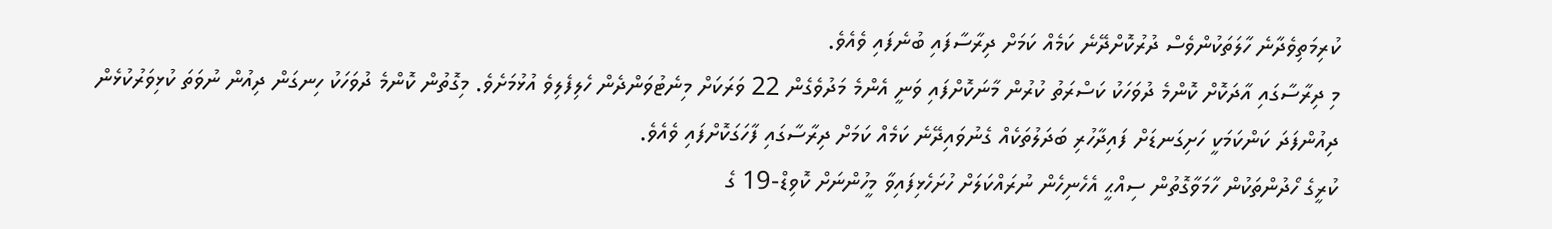ކުރިމަތިވެދާނެ ހާލަތަކުންވެސް ދުރުކޮށްދޭނެ ކަމެއް ކަމަށް ދިރާސާފައި ބުނެފައި ވެއެވެ.
މި ދިރާސާގައި އާދަކޮށް ކޮންމެ ދުވަހަކު ކަސްރަތު ކުރުން މާނަކޮށްފައި ވަނީ އެންމެ މަދުވެގެން 22 ވަރަކަށް މިނެޓުވަންދެން ހެލިފެލިވެ އުޅުމަށެވެ. މިގޮތުން ކޮންމެ ދުވަހަކު ހިނގަން ދިއުން ނުވަތަ ކުޅިވަރުކުޅެން ދިއުންފަދަ ކަންކަމަކީ ހަށިގަނޑަށް ފައިދާހުރި ބަދަލުތަކެއް ގެނުވައިދޭނެ ކަމެއް ކަމަށް ދިރާސާގައި ފާހަގަކޮށްފައި ވެއެވެ.
ކުރީގެ ހޯދުންތަކުން ހާމަވާގޮތުން ސިއްޙީ އެހެނިހެން ނުރައްކަލަށް ހުށަހެޅިފައިވާ މީހުންނަށް ކޮވިޑް-19 ގެ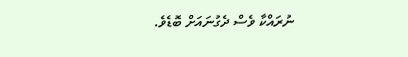ނުރައްކާ ވެސް ދެގުނައަށް ބޮޑެވެ.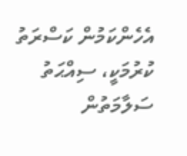އެހެންކަމުން ކަސްރަތު ކުރުމަކީ، ސިއްޙަތު ސަލާމަތުން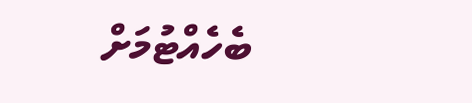ބެހެއްޓުމަށް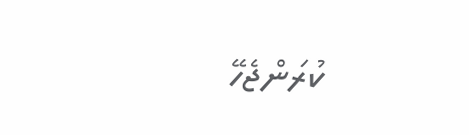ކުރަންޖެހޭ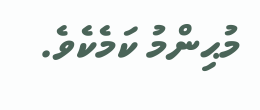މުޙިންމު ކަމެކެވެ.